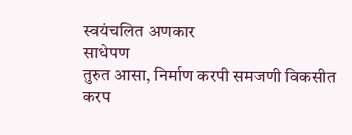स्वयंचलित अणकार
साधेपण
तुरुत आसा, निर्माण करपी समजणी विकसीत करप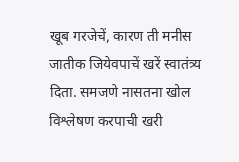खूब गरजेचें, कारण ती मनीस जातीक जियेवपाचें खरें स्वातंत्र्य दिता. समजणे नासतना खोल विश्लेषण करपाची खरी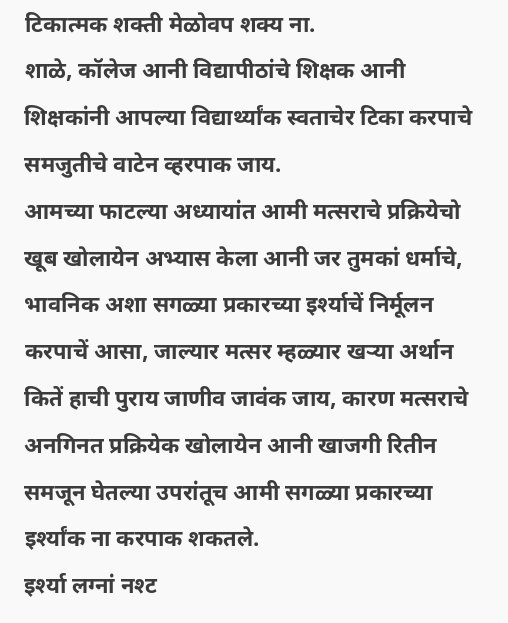टिकात्मक शक्ती मेळोवप शक्य ना.
शाळे, कॉलेज आनी विद्यापीठांचे शिक्षक आनी शिक्षकांनी आपल्या विद्यार्थ्यांक स्वताचेर टिका करपाचे समजुतीचे वाटेन व्हरपाक जाय.
आमच्या फाटल्या अध्यायांत आमी मत्सराचे प्रक्रियेचो खूब खोलायेन अभ्यास केला आनी जर तुमकां धर्माचे, भावनिक अशा सगळ्या प्रकारच्या इर्श्याचें निर्मूलन करपाचें आसा, जाल्यार मत्सर म्हळ्यार खऱ्या अर्थान कितें हाची पुराय जाणीव जावंक जाय, कारण मत्सराचे अनगिनत प्रक्रियेक खोलायेन आनी खाजगी रितीन समजून घेतल्या उपरांतूच आमी सगळ्या प्रकारच्या इर्श्यांक ना करपाक शकतले.
इर्श्या लग्नां नश्ट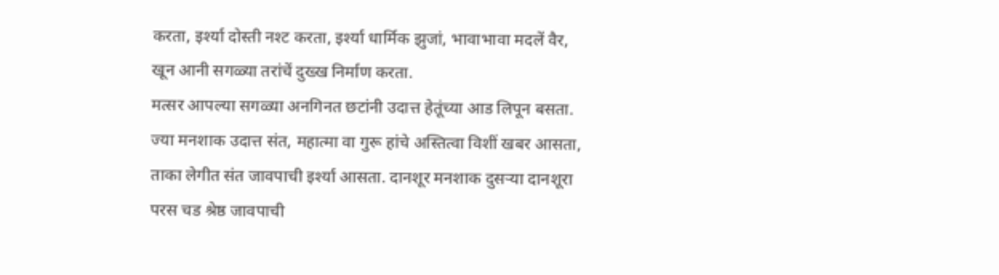करता, इर्श्या दोस्ती नश्ट करता, इर्श्या धार्मिक झुजां, भावाभावा मदलें वैर, खून आनी सगळ्या तरांचें दुख्ख निर्माण करता.
मत्सर आपल्या सगळ्या अनगिनत छटांनी उदात्त हेतूंच्या आड लिपून बसता. ज्या मनशाक उदात्त संत, महात्मा वा गुरू हांचे अस्तित्वा विशीं खबर आसता, ताका लेगीत संत जावपाची इर्श्या आसता. दानशूर मनशाक दुसऱ्या दानशूरा परस चड श्रेष्ठ जावपाची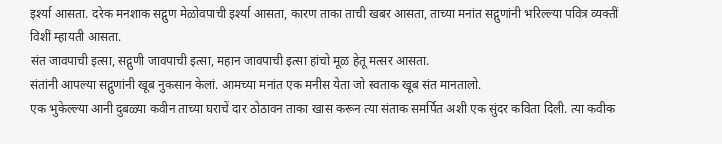इर्श्या आसता. दरेक मनशाक सद्गुण मेळोवपाची इर्श्या आसता, कारण ताका ताची खबर आसता, ताच्या मनांत सद्गुणांनी भरिल्ल्या पवित्र व्यक्तीं विशीं म्हायती आसता.
संत जावपाची इत्सा, सद्गुणी जावपाची इत्सा, महान जावपाची इत्सा हांचो मूळ हेतू मत्सर आसता.
संतांनी आपल्या सद्गुणांनी खूब नुकसान केलां. आमच्या मनांत एक मनीस येता जो स्वताक खूब संत मानतालो.
एक भुकेल्ल्या आनी दुबळ्या कवीन ताच्या घराचें दार ठोठावन ताका खास करून त्या संताक समर्पित अशी एक सुंदर कविता दिली. त्या कवीक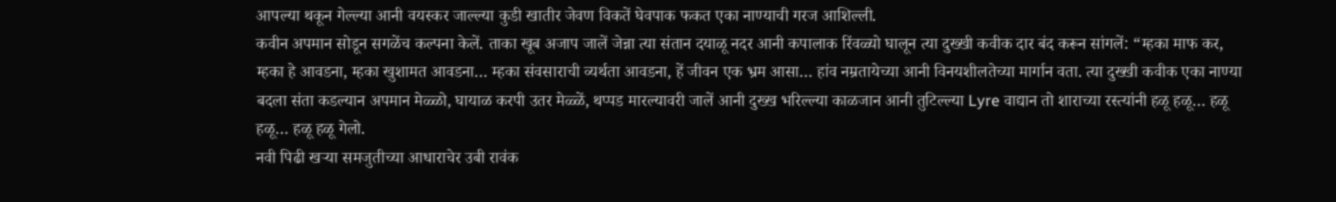आपल्या थकून गेल्ल्या आनी वयस्कर जाल्ल्या कुडी खातीर जेवण विकतें घेवपाक फकत एका नाण्याची गरज आशिल्ली.
कवीन अपमान सोडून सगळेंच कल्पना केलें. ताका खूब अजाप जालें जेन्ना त्या संतान दयाळू नदर आनी कपालाक रिंवळ्यो घालून त्या दुख्खी कवीक दार बंद करून सांगलें: “म्हका माफ कर, म्हका हे आवडना, म्हका खुशामत आवडना… म्हका संवसाराची व्यर्थता आवडना, हें जीवन एक भ्रम आसा… हांव नम्रतायेच्या आनी विनयशीलतेच्या मार्गान वता. त्या दुख्खी कवीक एका नाण्या बदला संता कडल्यान अपमान मेळ्ळो, घायाळ करपी उतर मेळ्ळें, थप्पड मारल्यावरी जालें आनी दुख्ख भरिल्ल्या काळजान आनी तुटिल्ल्या Lyre वाद्यान तो शाराच्या रस्त्यांनी हळू हळू… हळू हळू… हळू हळू गेलो.
नवी पिढी खऱ्या समजुतीच्या आधाराचेर उबी रावंक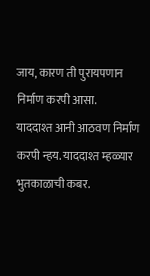जाय, कारण ती पुरायपणान निर्माण करपी आसा.
याददाश्त आनी आठवण निर्माण करपी न्हय. याददाश्त म्हळ्यार भुतकाळाची कबर.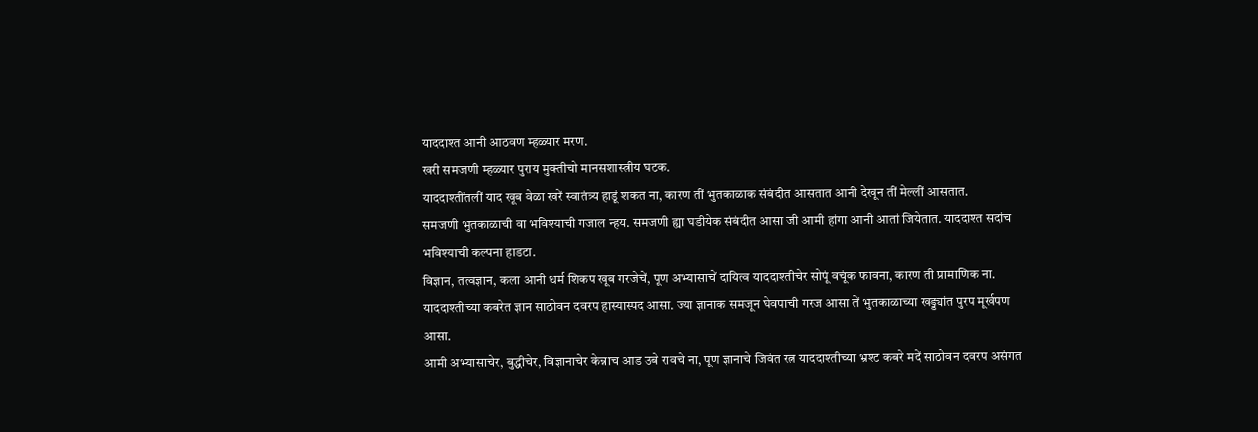याददाश्त आनी आठवण म्हळ्यार मरण.
खरी समजणी म्हळ्यार पुराय मुक्तीचो मानसशास्त्रीय घटक.
याददाश्तींतलीं याद खूब वेळा खरें स्वातंत्र्य हाडूं शकत ना, कारण तीं भुतकाळाक संबंदीत आसतात आनी देखून तीं मेल्लीं आसतात.
समजणी भुतकाळाची वा भविश्याची गजाल न्हय. समजणी ह्या घडीयेक संबंदीत आसा जी आमी हांगा आनी आतां जियेतात. याददाश्त सदांच भविश्याची कल्पना हाडटा.
विज्ञान, तत्वज्ञान, कला आनी धर्म शिकप खूब गरजेचें, पूण अभ्यासाचें दायित्व याददाश्तीचेर सोपूं वचूंक फावना, कारण ती प्रामाणिक ना.
याददाश्तीच्या कबरेत ज्ञान साठोवन दवरप हास्यास्पद आसा. ज्या ज्ञानाक समजून घेवपाची गरज आसा तें भुतकाळाच्या खड्ड्यांत पुरप मूर्खपण आसा.
आमी अभ्यासाचेर, बुद्धीचेर, विज्ञानाचेर केन्नाच आड उबे रावचे ना, पूण ज्ञानाचे जिवंत रत्न याददाश्तीच्या भ्रश्ट कबरे मदें साठोवन दवरप असंगत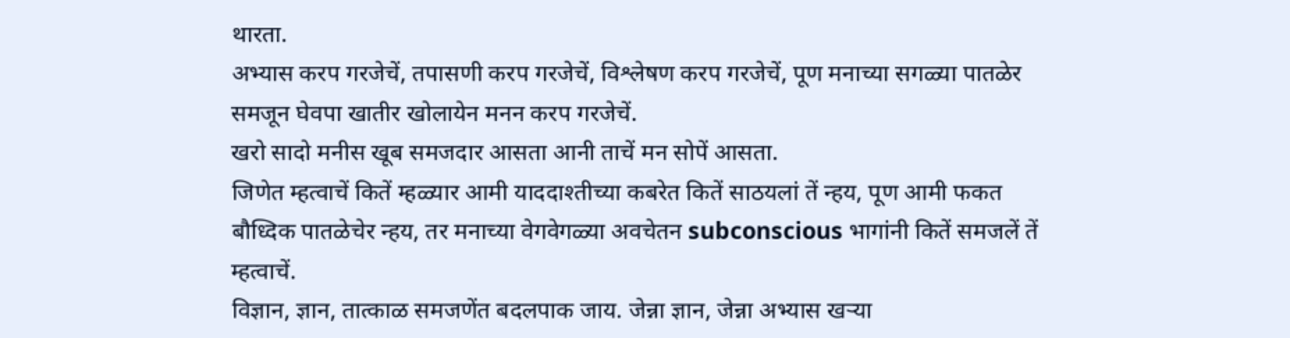थारता.
अभ्यास करप गरजेचें, तपासणी करप गरजेचें, विश्लेषण करप गरजेचें, पूण मनाच्या सगळ्या पातळेर समजून घेवपा खातीर खोलायेन मनन करप गरजेचें.
खरो सादो मनीस खूब समजदार आसता आनी ताचें मन सोपें आसता.
जिणेत म्हत्वाचें कितें म्हळ्यार आमी याददाश्तीच्या कबरेत कितें साठयलां तें न्हय, पूण आमी फकत बौध्दिक पातळेचेर न्हय, तर मनाच्या वेगवेगळ्या अवचेतन subconscious भागांनी कितें समजलें तें म्हत्वाचें.
विज्ञान, ज्ञान, तात्काळ समजणेंत बदलपाक जाय. जेन्ना ज्ञान, जेन्ना अभ्यास खऱ्या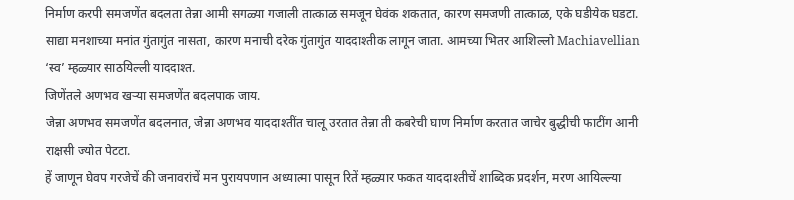निर्माण करपी समजणेंत बदलता तेन्ना आमी सगळ्या गजाली तात्काळ समजून घेवंक शकतात, कारण समजणी तात्काळ, एके घडीयेक घडटा.
साद्या मनशाच्या मनांत गुंतागुंत नासता, कारण मनाची दरेक गुंतागुंत याददाश्तीक लागून जाता. आमच्या भितर आशिल्लो Machiavellian ‘स्व’ म्हळ्यार साठयिल्ली याददाश्त.
जिणेंतले अणभव खऱ्या समजणेंत बदलपाक जाय.
जेन्ना अणभव समजणेंत बदलनात, जेन्ना अणभव याददाश्तींत चालू उरतात तेन्ना ती कबरेची घाण निर्माण करतात जाचेर बुद्धीची फाटींग आनी राक्षसी ज्योत पेटटा.
हें जाणून घेवप गरजेचें की जनावरांचें मन पुरायपणान अध्यात्मा पासून रितें म्हळ्यार फकत याददाश्तीचें शाब्दिक प्रदर्शन, मरण आयिल्ल्या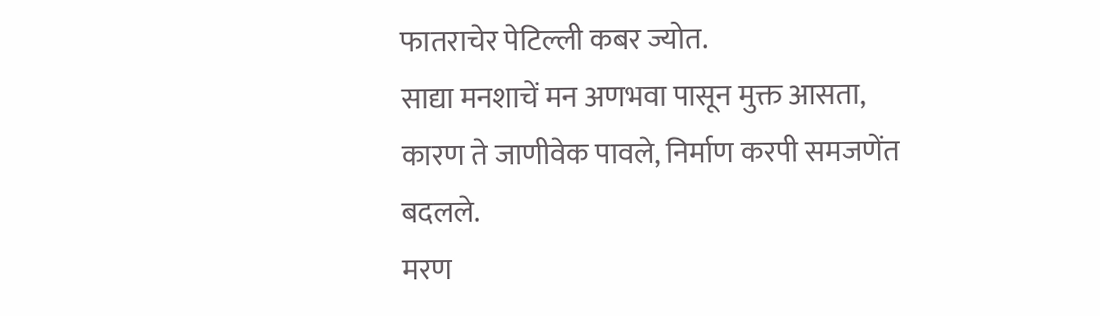फातराचेर पेटिल्ली कबर ज्योत.
साद्या मनशाचें मन अणभवा पासून मुक्त आसता, कारण ते जाणीवेक पावले, निर्माण करपी समजणेंत बदलले.
मरण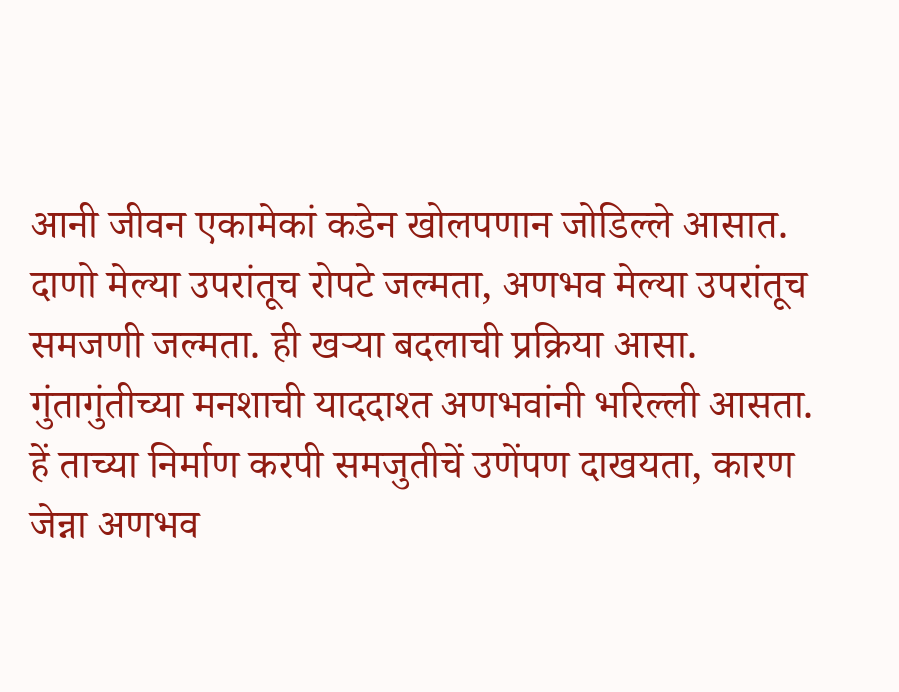आनी जीवन एकामेकां कडेन खोलपणान जोडिल्ले आसात. दाणो मेल्या उपरांतूच रोपटे जल्मता, अणभव मेल्या उपरांतूच समजणी जल्मता. ही खऱ्या बदलाची प्रक्रिया आसा.
गुंतागुंतीच्या मनशाची याददाश्त अणभवांनी भरिल्ली आसता.
हें ताच्या निर्माण करपी समजुतीचें उणेंपण दाखयता, कारण जेन्ना अणभव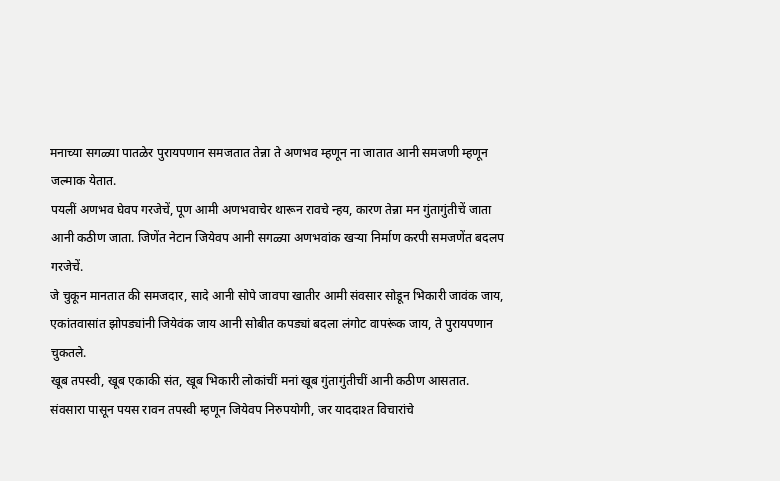मनाच्या सगळ्या पातळेर पुरायपणान समजतात तेन्ना ते अणभव म्हणून ना जातात आनी समजणी म्हणून जल्माक येतात.
पयलीं अणभव घेवप गरजेचें, पूण आमी अणभवाचेर थारून रावचे न्हय, कारण तेन्ना मन गुंतागुंतीचें जाता आनी कठीण जाता. जिणेंत नेटान जियेवप आनी सगळ्या अणभवांक खऱ्या निर्माण करपी समजणेंत बदलप गरजेचें.
जे चुकून मानतात की समजदार, सादे आनी सोपे जावपा खातीर आमी संवसार सोडून भिकारी जावंक जाय, एकांतवासांत झोपड्यांनी जियेवंक जाय आनी सोबीत कपड्यां बदला लंगोट वापरूंक जाय, ते पुरायपणान चुकतले.
खूब तपस्वी, खूब एकाकी संत, खूब भिकारी लोकांचीं मनां खूब गुंतागुंतीचीं आनी कठीण आसतात.
संवसारा पासून पयस रावन तपस्वी म्हणून जियेवप निरुपयोगी, जर याददाश्त विचारांचे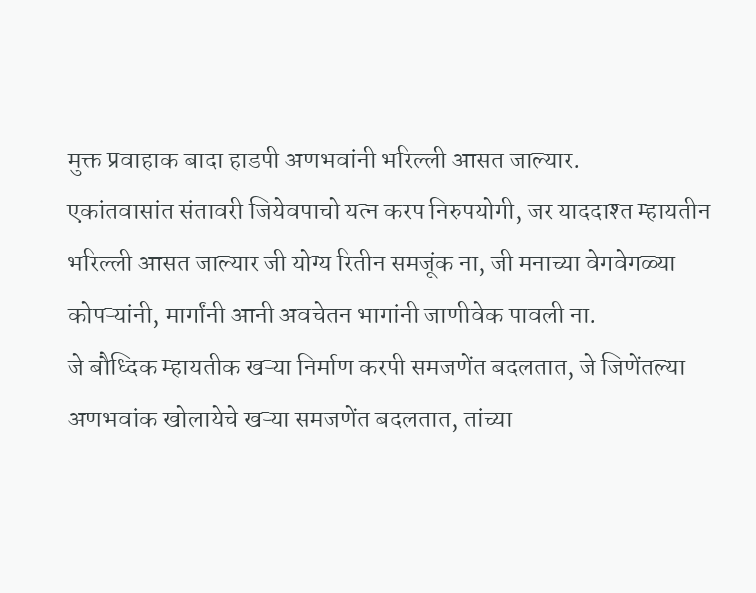मुक्त प्रवाहाक बादा हाडपी अणभवांनी भरिल्ली आसत जाल्यार.
एकांतवासांत संतावरी जियेवपाचो यत्न करप निरुपयोगी, जर याददाश्त म्हायतीन भरिल्ली आसत जाल्यार जी योग्य रितीन समजूंक ना, जी मनाच्या वेगवेगळ्या कोपऱ्यांनी, मार्गांनी आनी अवचेतन भागांनी जाणीवेक पावली ना.
जे बौध्दिक म्हायतीक खऱ्या निर्माण करपी समजणेंत बदलतात, जे जिणेंतल्या अणभवांक खोलायेचे खऱ्या समजणेंत बदलतात, तांच्या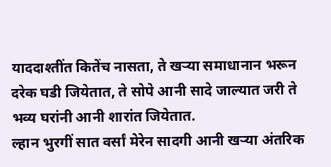याददाश्तींत कितेंच नासता, ते खऱ्या समाधानान भरून दरेक घडी जियेतात, ते सोपे आनी सादे जाल्यात जरी ते भव्य घरांनी आनी शारांत जियेतात.
ल्हान भुरगीं सात वर्सां मेरेन सादगी आनी खऱ्या अंतरिक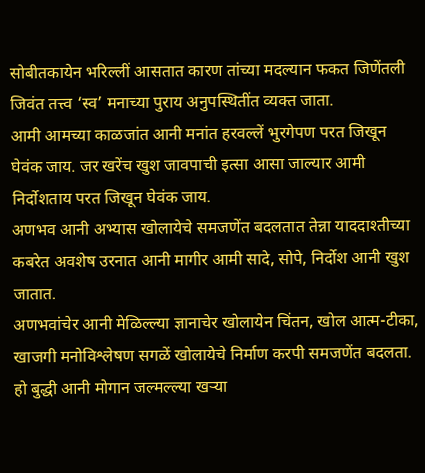सोबीतकायेन भरिल्लीं आसतात कारण तांच्या मदल्यान फकत जिणेंतली जिवंत तत्त्व ‘स्व’ मनाच्या पुराय अनुपस्थितींत व्यक्त जाता.
आमी आमच्या काळजांत आनी मनांत हरवल्लें भुरगेपण परत जिखून घेवंक जाय. जर खरेंच खुश जावपाची इत्सा आसा जाल्यार आमी निर्दोशताय परत जिखून घेवंक जाय.
अणभव आनी अभ्यास खोलायेचे समजणेंत बदलतात तेन्ना याददाश्तीच्या कबरेत अवशेष उरनात आनी मागीर आमी सादे, सोपे, निर्दोश आनी खुश जातात.
अणभवांचेर आनी मेळिल्ल्या ज्ञानाचेर खोलायेन चिंतन, खोल आत्म-टीका, खाजगी मनोविश्लेषण सगळें खोलायेचे निर्माण करपी समजणेंत बदलता. हो बुद्धी आनी मोगान जल्मल्ल्या खऱ्या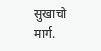सुखाचो मार्ग.